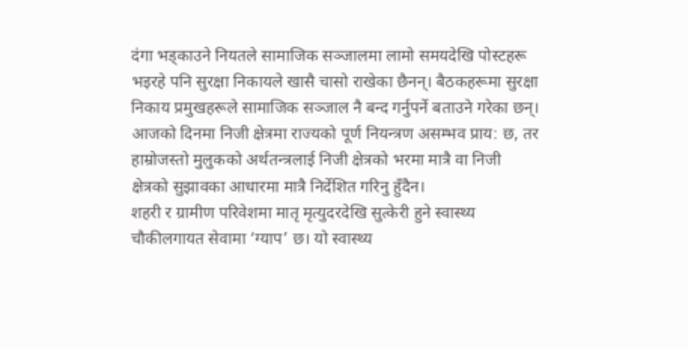दंगा भड्काउने नियतले सामाजिक सञ्जालमा लामो समयदेखि पोस्टहरू भइरहे पनि सुरक्षा निकायले खासै चासो राखेका छैनन्। बैठकहरूमा सुरक्षा निकाय प्रमुखहरूले सामाजिक सञ्जाल नै बन्द गर्नुपर्ने बताउने गरेका छन्।
आजको दिनमा निजी क्षेत्रमा राज्यको पूर्ण नियन्त्रण असम्भव प्राय: छ, तर हाम्रोजस्तो मुलुकको अर्थतन्त्रलाई निजी क्षेत्रको भरमा मात्रै वा निजी क्षेत्रको सुझावका आधारमा मात्रै निर्देशित गरिनु हुँदैन।
शहरी र ग्रामीण परिवेशमा मातृ मृत्युदरदेखि सुत्केरी हुने स्वास्थ्य चौकीलगायत सेवामा ‘ग्याप’ छ। यो स्वास्थ्य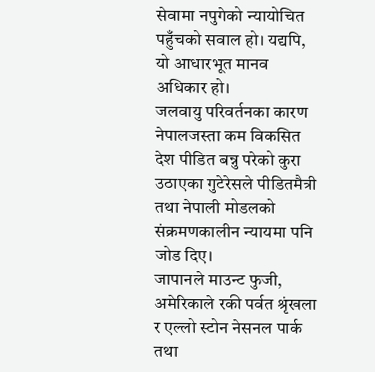सेवामा नपुगेको न्यायोचित पहुँचको सवाल हो। यद्यपि, यो आधारभूत मानव अधिकार हो।
जलवायु परिवर्तनका कारण नेपालजस्ता कम विकसित देश पीडित बन्नु परेको कुरा उठाएका गुटेरेसले पीडितमैत्री तथा नेपाली मोडलको संक्रमणकालीन न्यायमा पनि जोड दिए।
जापानले माउन्ट फुजी, अमेरिकाले रकी पर्वत श्रृंखला र एल्लो स्टोन नेसनल पार्क तथा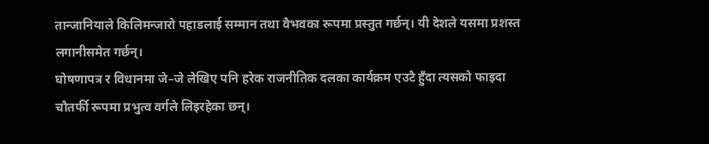तान्जानियाले किलिमन्जारो पहाडलाई सम्मान तथा वैभवका रूपमा प्रस्तुत गर्छन्। यी देशले यसमा प्रशस्त लगानीसमेत गर्छन्।
घोषणापत्र र विधानमा जे–जे लेखिए पनि हरेक राजनीतिक दलका कार्यक्रम एउटै हुँदा त्यसको फाइदा चौतर्फी रूपमा प्रभुत्व वर्गले लिइरहेका छन्।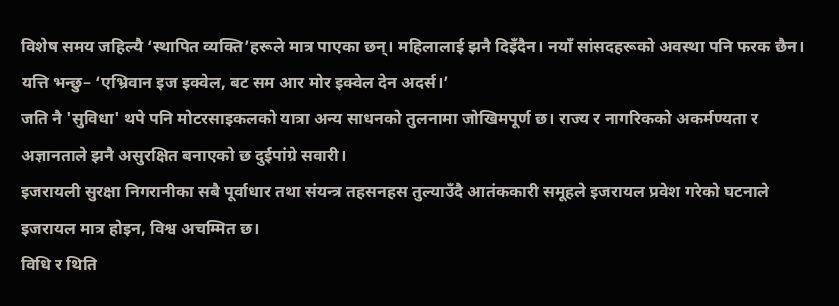विशेष समय जहिल्यै ‘स्थापित व्यक्ति’हरूले मात्र पाएका छन्। महिलालाई झनै दिइँदैन। नयाँ सांसदहरूको अवस्था पनि फरक छैन। यत्ति भन्छु– ‘एभ्रिवान इज इक्वेल, बट सम आर मोर इक्वेल देन अदर्स।’
जति नै 'सुविधा' थपे पनि मोटरसाइकलको यात्रा अन्य साधनको तुलनामा जोखिमपूर्ण छ। राज्य र नागरिकको अकर्मण्यता र अज्ञानताले झनै असुरक्षित बनाएको छ दुईपांग्रे सवारी।
इजरायली सुरक्षा निगरानीका सबै पूर्वाधार तथा संयन्त्र तहसनहस तुल्याउँदै आतंककारी समूहले इजरायल प्रवेश गरेको घटनाले इजरायल मात्र होइन, विश्व अचम्मित छ।
विधि र थिति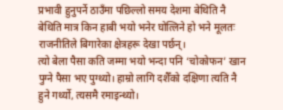प्रभावी हुनुपर्ने ठाउँमा पछिल्लो समय देशमा बेथिति नै बेथिति मात्र किन हाबी भयो भनेर घोत्लिने हो भने मूलतः राजनीतिले बिगारेका क्षेत्रहरू देखा पर्छन्।
त्यो बेला पैसा कति जम्मा भयो भन्दा पनि ‘चोकोफन’ खान पुग्ने पैसा भए पुग्थ्यो। हाम्रो लागि दशैँको दक्षिणा त्यति नै हुने गर्थ्यो, त्यसमै रमाइन्थ्यो।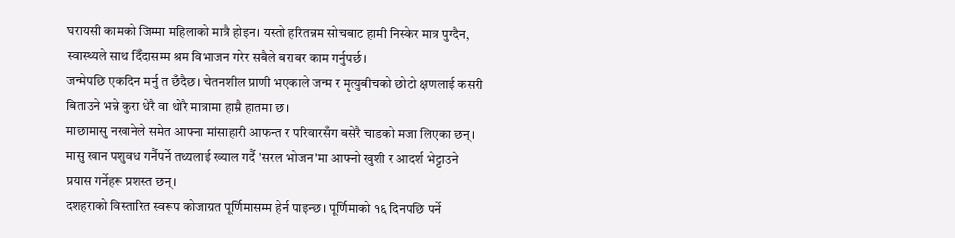घरायसी कामको जिम्मा महिलाको मात्रै होइन। यस्तो हरितन्नम सोचबाट हामी निस्केर मात्र पुग्दैन, स्वास्थ्यले साथ दिँदासम्म श्रम विभाजन गरेर सबैले बराबर काम गर्नुपर्छ।
जन्मेपछि एकदिन मर्नु त छँदैछ। चेतनशील प्राणी भएकाले जन्म र मृत्युबीचको छोटो क्षणलाई कसरी बिताउने भन्ने कुरा धेरै वा थोरै मात्रामा हाम्रै हातमा छ।
माछामासु नखानेले समेत आफ्ना मांसाहारी आफन्त र परिवारसँग बसेरै चाडको मजा लिएका छन्। मासु खान पशुवध गर्नैपर्ने तथ्यलाई ख्याल गर्दै 'सरल भोजन'मा आफ्नो खुशी र आदर्श भेट्टाउने प्रयास गर्नेहरू प्रशस्त छन्।
दशहराको विस्तारित स्वरूप कोजाग्रत पूर्णिमासम्म हेर्न पाइन्छ। पूर्णिमाको १६ दिनपछि पर्ने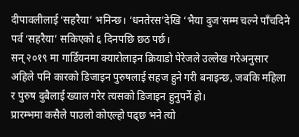दीपावलीलाई ‘सहरैया’ भनिन्छ। ‘धनतेरस’देखि ‘भैया दुज’सम्म चल्ने पाँचदिने पर्व ‘सहरैया’ सकिएको ६ दिनपछि छठ पर्छ।
सन् २०१९ मा गार्डियनमा क्यारोलाइन क्रियाडो पेरेजले उल्लेख गरेअनुसार अहिले पनि कारको डिजाइन पुरुषलाई सहज हुने गरी बनाइन्छ, जबकि महिला र पुरुष दुबैलाई ख्याल गरेर त्यसको डिजाइन हुनुपर्ने हो।
प्रारम्भमा कसैले पाउलो कोएल्हो पढ्छ भने त्यो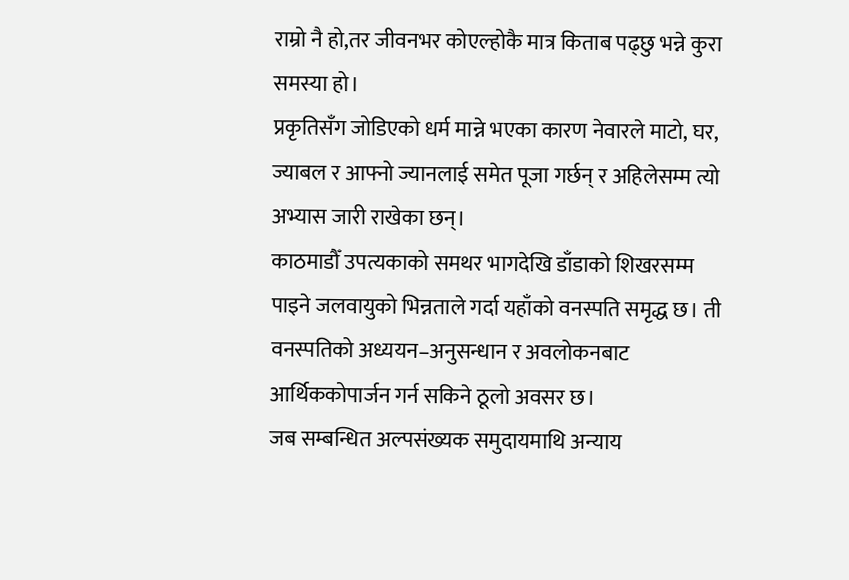राम्रो नै हो,तर जीवनभर कोएल्होकै मात्र किताब पढ्छु भन्ने कुरा समस्या हो।
प्रकृतिसँग जोडिएको धर्म मान्ने भएका कारण नेवारले माटो, घर, ज्याबल र आफ्नो ज्यानलाई समेत पूजा गर्छन् र अहिलेसम्म त्यो अभ्यास जारी राखेका छन्।
काठमाडौँ उपत्यकाको समथर भागदेखि डाँडाको शिखरसम्म पाइने जलवायुको भिन्नताले गर्दा यहाँको वनस्पति समृद्ध छ। ती वनस्पतिको अध्ययन–अनुसन्धान र अवलोकनबाट आर्थिककोपार्जन गर्न सकिने ठूलो अवसर छ।
जब सम्बन्धित अल्पसंख्यक समुदायमाथि अन्याय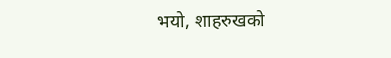भयो, शाहरुखको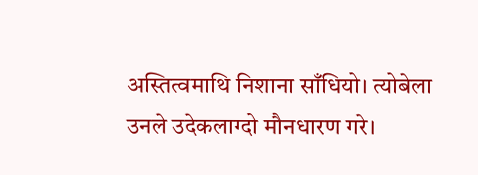अस्तित्वमाथि निशाना साँधियो। त्योबेला उनले उदेकलाग्दो मौनधारण गरे।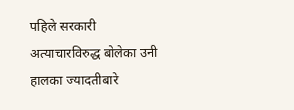पहिले सरकारी अत्याचारविरुद्ध बोलेका उनी हालका ज्यादतीबारे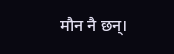मौन नै छन्।